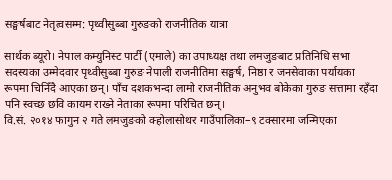सङ्घर्षबाट नेतृत्वसम्म: पृथ्वीसुब्बा गुरुङको राजनीतिक यात्रा

सार्थक ब्यूरो। नेपाल कम्युनिस्ट पार्टी (एमाले) का उपाध्यक्ष तथा लमजुङबाट प्रतिनिधि सभा सदस्यका उम्मेदवार पृथ्वीसुब्बा गुरुङ नेपाली राजनीतिमा सङ्घर्ष, निष्ठा र जनसेवाका पर्यायका रूपमा चिनिँदै आएका छन्। पाँच दशकभन्दा लामो राजनीतिक अनुभव बोकेका गुरुङ सत्तामा रहँदा पनि स्वच्छ छवि कायम राख्ने नेताका रूपमा परिचित छन्।
वि.सं. २०१४ फागुन २ गते लमजुङको क्होलासोथर गाउँपालिका–९ टक्सारमा जन्मिएका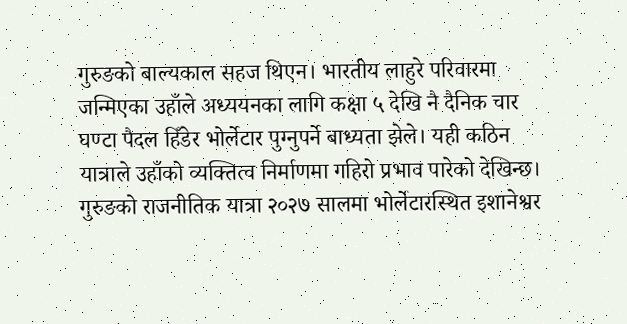गुरुङको बाल्यकाल सहज थिएन। भारतीय लाहुरे परिवारमा जन्मिएका उहाँले अध्ययनका लागि कक्षा ५ देखि नै दैनिक चार घण्टा पैदल हिँडेर भोर्लेटार पुग्नुपर्ने बाध्यता झेले। यही कठिन यात्राले उहाँको व्यक्तित्व निर्माणमा गहिरो प्रभाव पारेको देखिन्छ।
गुरुङको राजनीतिक यात्रा २०२७ सालमा भोर्लेटारस्थित इशानेश्वर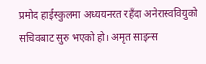प्रमोद हाईस्कुलमा अध्ययनरत रहँदा अनेरास्ववियुको सचिवबाट सुरु भएको हो। अमृत साइन्स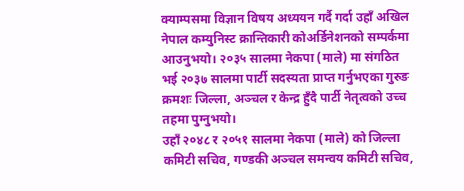क्याम्पसमा विज्ञान विषय अध्ययन गर्दै गर्दा उहाँ अखिल नेपाल कम्युनिस्ट क्रान्तिकारी कोअर्डिनेशनको सम्पर्कमा आउनुभयो। २०३५ सालमा नेकपा (माले) मा संगठित भई २०३७ सालमा पार्टी सदस्यता प्राप्त गर्नुभएका गुरुङ क्रमशः जिल्ला, अञ्चल र केन्द्र हुँदै पार्टी नेतृत्वको उच्च तहमा पुग्नुभयो।
उहाँ २०४८ र २०५१ सालमा नेकपा (माले) को जिल्ला कमिटी सचिव, गण्डकी अञ्चल समन्वय कमिटी सचिव,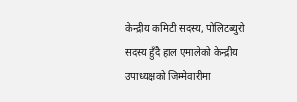केन्द्रीय कमिटी सदस्य, पोलिटब्युरो सदस्य हुँदै हाल एमालेको केन्द्रीय उपाध्यक्षको जिम्मेवारीमा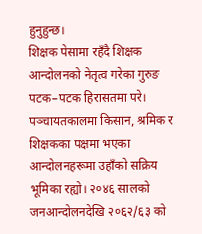हुनुहुन्छ।
शिक्षक पेसामा रहँदै शिक्षक आन्दोलनको नेतृत्व गरेका गुरुङ पटक–पटक हिरासतमा परे। पञ्चायतकालमा किसान, श्रमिक र शिक्षकका पक्षमा भएका आन्दोलनहरूमा उहाँको सक्रिय भूमिका रह्यो। २०४६ सालको जनआन्दोलनदेखि २०६२/६३ को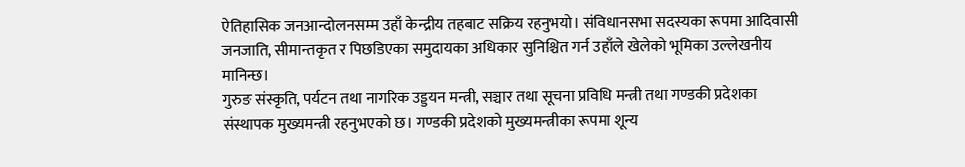ऐतिहासिक जनआन्दोलनसम्म उहाँ केन्द्रीय तहबाट सक्रिय रहनुभयो। संविधानसभा सदस्यका रूपमा आदिवासी जनजाति, सीमान्तकृत र पिछडिएका समुदायका अधिकार सुनिश्चित गर्न उहाँले खेलेको भूमिका उल्लेखनीय मानिन्छ।
गुरुङ संस्कृति, पर्यटन तथा नागरिक उड्डयन मन्त्री, सञ्चार तथा सूचना प्रविधि मन्त्री तथा गण्डकी प्रदेशका संस्थापक मुख्यमन्त्री रहनुभएको छ। गण्डकी प्रदेशको मुख्यमन्त्रीका रूपमा शून्य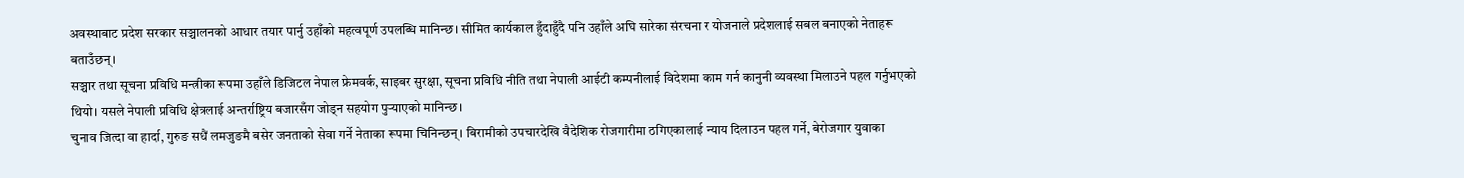अवस्थाबाट प्रदेश सरकार सञ्चालनको आधार तयार पार्नु उहाँको महत्वपूर्ण उपलब्धि मानिन्छ। सीमित कार्यकाल हुँदाहुँदै पनि उहाँले अघि सारेका संरचना र योजनाले प्रदेशलाई सबल बनाएको नेताहरू बताउँछन्।
सञ्चार तथा सूचना प्रविधि मन्त्रीका रूपमा उहाँले डिजिटल नेपाल फ्रेमवर्क, साइबर सुरक्षा, सूचना प्रविधि नीति तथा नेपाली आईटी कम्पनीलाई विदेशमा काम गर्न कानुनी व्यवस्था मिलाउने पहल गर्नुभएको थियो। यसले नेपाली प्रविधि क्षेत्रलाई अन्तर्राष्ट्रिय बजारसँग जोड्न सहयोग पुर्‍याएको मानिन्छ।
चुनाव जित्दा वा हार्दा, गुरुङ सधैं लमजुङमै बसेर जनताको सेवा गर्ने नेताका रूपमा चिनिन्छन्। बिरामीको उपचारदेखि वैदेशिक रोजगारीमा ठगिएकालाई न्याय दिलाउन पहल गर्ने, बेरोजगार युवाका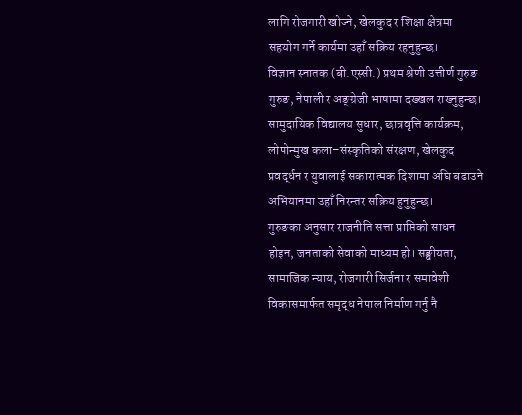लागि रोजगारी खोज्ने, खेलकुद र शिक्षा क्षेत्रमा सहयोग गर्ने कार्यमा उहाँ सक्रिय रहनुहुन्छ।
विज्ञान स्नातक (बी.एस्सी.) प्रथम श्रेणी उत्तीर्ण गुरुङ गुरुङ, नेपाली र अङ्ग्रेजी भाषामा दख्खल राख्नुहुन्छ। सामुदायिक विद्यालय सुधार, छात्रवृत्ति कार्यक्रम, लोपोन्मुख कला–संस्कृतिको संरक्षण, खेलकुद प्रवर्द्धन र युवालाई सकारात्मक दिशामा अघि बढाउने अभियानमा उहाँ निरन्तर सक्रिय हुनुहुन्छ।
गुरुङका अनुसार राजनीति सत्ता प्राप्तिको साधन होइन, जनताको सेवाको माध्यम हो। सङ्घीयता, सामाजिक न्याय, रोजगारी सिर्जना र समावेशी विकासमार्फत समृद्ध नेपाल निर्माण गर्नु नै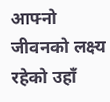आफ्नो जीवनको लक्ष्य रहेको उहाँ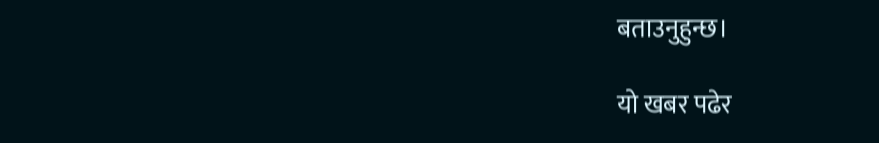बताउनुहुन्छ।

यो खबर पढेर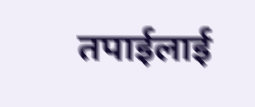तपाईलाई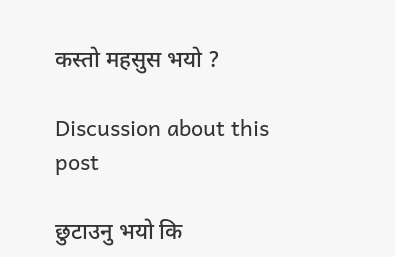कस्तो महसुस भयो ?

Discussion about this post

छुटाउनु भयो कि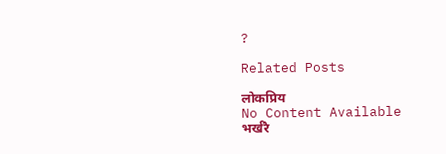?

Related Posts

लोकप्रिय
No Content Available
भर्खरै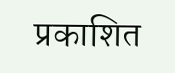प्रकाशित